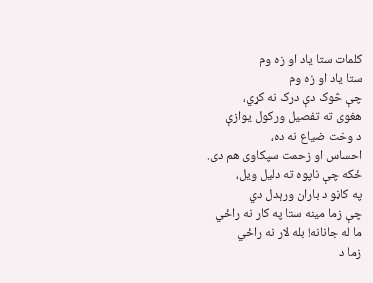كلمات ستا یاد او زه وم
ستا یاد او زه وم
چې څوک دې درک نه کړي،
هغوی ته تفصیل ورکول یوازې
د وخت ضیاع نه ده،
احساس او زحمت سپکاوی هم دی.
ځکه چې ناپوه ته دلیل ویل،
په کاڼو د باران ورېدل دي
چې زما مينه ستا په كار نه راځي
ما له جانانه! بله لار نه راځي
زما د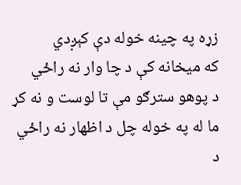زړه په چينه خوله دې كېږدي
كه ميخانه كې د چا وار نه راځي
د پوهو سترګو مې تا لوست و نه كړ
ما له په خوله چل د اظهار نه راځي
د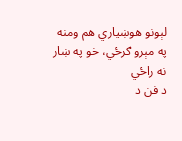لېونو هوښياري هم ومنه
په مېرو ګرځي، خو په ښار نه راځي
د فن د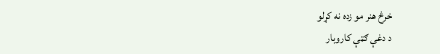خرڅ هنر مو زده نه كړلو
د دغې ګټې كاروبار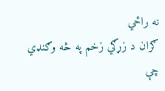نه راځي
ګران د زړګي زخم په څه وګنډي
چې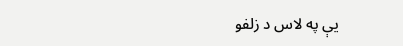يې په لاس د زلفو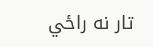تار نه راځي